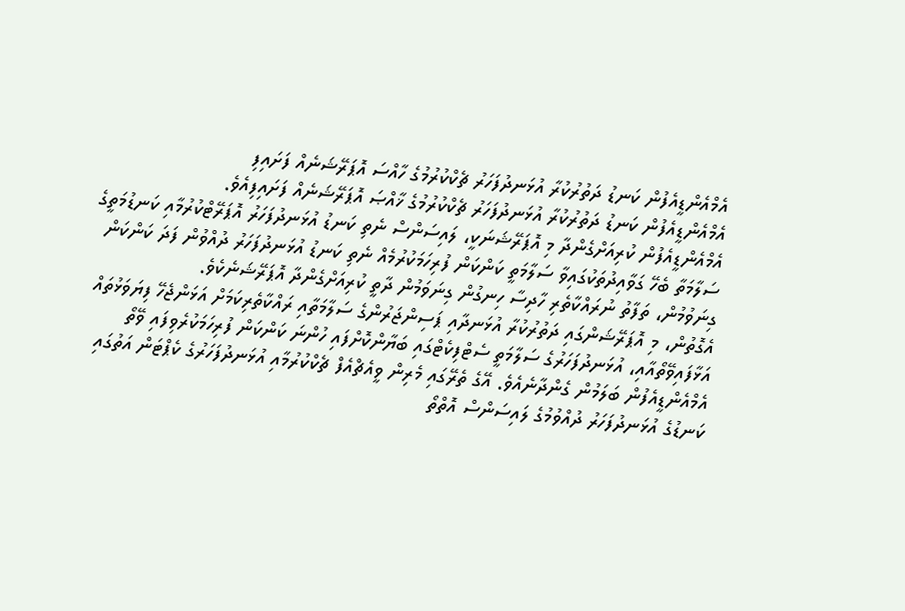އެމްއެންޑީއެފުން ކަނޑު ދަތުރުކުރާ އުޅަނދުފަހަރު ޗެކްކުރުމުގެ ހާއްސަ އޮޕަރޭޝަނެއް ފަށައިފި
އެމްއެންޑީއެފުން ކަނޑު ދަތުރުކުރާ އުޅަނދުފަހަރު ޗެކްކުރުމުގެ ޚާއްޞަ އޮޕަރޭޝަނެއް ފަށައިފިއެވެ.
އެމްއެންޑީއެފުން ކުރިއަށްގެންދާ މި އޮޕަރޭޝަނަކީ، ލައިސަންސް ނެތި ކަނޑު އުޅަނދުފަހަރު އޮޕަރޭޓްކުރުމާއި ކަނޑުމަތީގެ ސަލާމަތާ ބެހޭ ގަވާއިދުތަކުގައިވާ ސަލާމަތީ ކަންކަން ފުރިހަމަކުރުމެއް ނެތި ކަނޑު އުޅަނދުފަހަރު ދުއްވުން ފަދަ ކަންކަން ގިނަވުމުން، ތަފާތު ނުރައްކާތެރި ހާދިސާ ހިނގުން ގިނަވަމުން ދާތީ ކުރިއަށްގެންދާ އޮޕަރޭޝަނެކެވެ.
އެގޮތުން، މި އޮޕަރޭޝަންގައި ދަތުރުކުރާ އުޅަނދާއި ޕަސިންޖަރުންގެ ސަލާމަތާއި ރައްކާތެރިކަމަށް އަޅަންޖެހޭ ފިޔަވަޅުތައް އަޅާފައިވޭތޯއާއި، އުޅަނދުފަހަރުގެ ސަލާމަތީ ސެޓްފިކެޓްގައި ބަޔާންކޮށްފައި ހުންނަ ކަންކަން ފުރިހަމަކުރެވިފައި ވޭތޯ އެމްއެންޑީއެފުން ބަލަމުން ގެންދާނެއެވެ. އޭގެ ތެރޭގައި މެރިން ވީއެޗްއެފް ޗެކްކުރުމާއި އުޅަނދުފަހަރުގެ ކެޕްޓަން އަތުގައި ކަނޑުގެ އުޅަނދުފަހަރު ދުއްވުމުގެ ލައިސަންސް އޮތްތޯ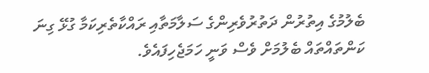ބެލުމުގެ އިތުރުން ދަތުރުވެރިންގެ ސަލާމަތާއި ރައްކާތެރިކަމާ ގުޅޭ ގިނަ ކަންތައްތައް ބެލުމަށް ވެސް ވަނީ ހަމަޖެހިފައެވެ.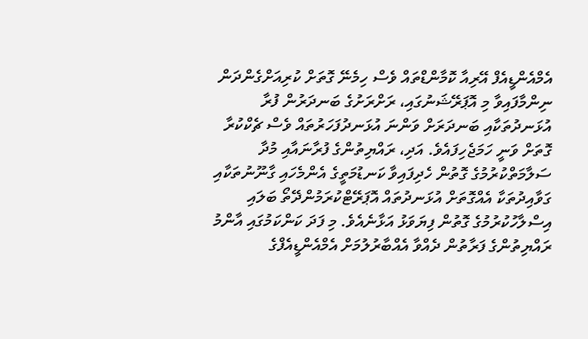އެމްއެންޑީއެފް އޭރިއާ ކޮމާންޑްތައް ވެސް ހިމެނޭ ގޮތަށް ކުރިއަށްގެންދަން ނިންމާފައިވާ މި އޮޕަރޭޝަނުގައި، ރަށްރަށުގެ ބަނދަރުން ފުރާ އުޅަނދުތަކާއި ބަނދަރަށް ވަންނަ އުޅަނދުފަހަރުތައް ވެސް ޗެކްކުރާ ގޮތަށް ވަނީ ހަމަޖެހިފައެވެ. އަދި، ރައްޔިތުންގެ ފުރާނައާއި މުދާ ސަލާމަތްކުރުމުގެ ގޮތުން ހެދިފައިވާ ކަނޑުމަތީގެ އެންމެހައި ގާނޫނުތަކާއި ގަވާއިދުތަކާ އެއްގޮތަށް އުޅަނދުތައް އޮޕަރޭޓްކުރަމުންދޭތޯ ބަލައި އިސްލާހުކުރުމުގެ ގޮތުން ފިޔަވަޅު އަޅާނެއެވެ. މި ފަދަ ކަންކަމުގައި އާންމު ރައްޔިތުންގެ ފަރާތުން ދެއްވާ އެއްބާރުލުމަށް އެމްއެންޑީއެފްގެ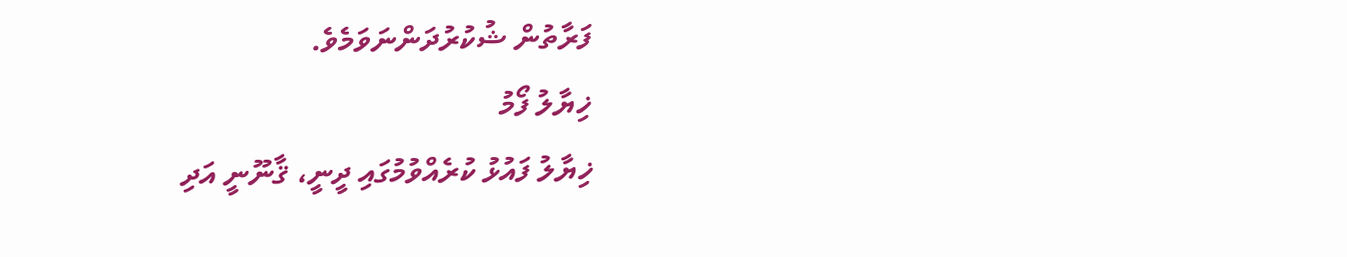ފަރާތުން ޝުކުރުދަންނަވަމެވެ.
ޚިޔާލު ފޯމު
ޚިޔާލު ފައުޅު ކުރެއްވުމުގައި ދީނީ، ޤާނޫނީ އަދި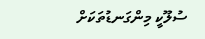ސުލޫކީ މިންގަނޑުތަކަށް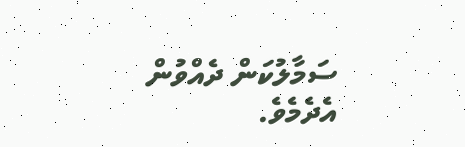ސަމާލުކަން ދެއްވުން އެދެމެވެ.